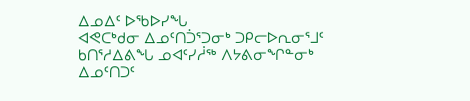ᐃᓄᐃᑦ ᐅᖃᐅᓯᖓ
ᐊᕙᑕᒃᑯᓂ ᐃᓄᑦᑎᑑᕐᑐᓂᒃ ᑐᑭᓕᐅᕆᓂᕐᒧᑦ ᑲᑎᕐᓱᐃᕕᖓ ᓄᐊᑦᓯᓲᖅ ᐱᔭᕕᓂᖏᓐᓂᒃ ᐃᓄᑦᑎᑐᑦ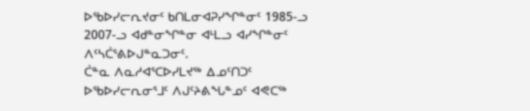ᐅᖃᐅᓯᓕᕆᔪᓂᑦ ᑲᑎᒪᓂᐊᕈᓯᖏᓐᓂᑦ 1985-ᓗ 2007-ᓗ ᐊᑯᓐᓂᖏᓐᓂ ᐊᒻᒪᓗ ᐊᓯᖏᓐᓂᑦ ᐱᑦᓴᑖᕐᕕᐅᒍᓐᓇᑐᓂᑦ.
ᑖᓐᓇ ᐱᓇᓱᐊᕐᑕᐅᓯᒪᔪᖅ ᐃᓄᑦᑎᑐᑦ ᐅᖃᐅᓯᓕᕆᓂᕐᒧᑦ ᐱᒍᑦᔨᕕᖓᓐᓄᑦ ᐊᕙᑕᖅ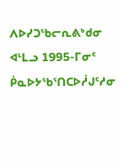ᐱᐅᓯᑐᖃᓕᕆᕕᒃᑯᓂ ᐊᒻᒪᓗ 1995-ᒥᓂᑦ ᑮᓇᐅᔭᖃᕐᑎᑕᐅᓲᒍᑦᓱᓂ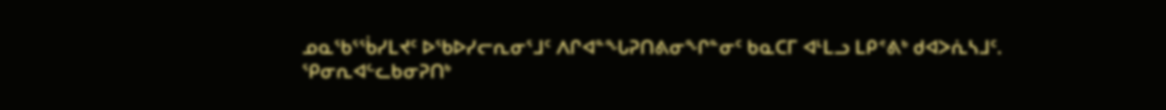ᓄᓇᖃᕐᖄᓯᒪᔪᑦ ᐅᖃᐅᓯᓕᕆᓂᕐᒧᑦ ᐱᒋᐊᓐᖓᕈᑎᕕᓂᖏᓐᓂᑦ ᑲᓇᑕᒥ ᐊᒻᒪᓗ ᒪᑭᕝᕕᒃ ᑯᐊᐳᕇᓴᒧᑦ.
ᕿᓂᕆᐊᓪᓚᑲᓂᕈᑎᒃ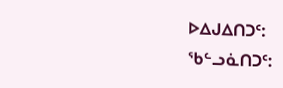ᐅᐃᒍᐃᑎᑐᑦ:
ᖃᓪᓗᓈᑎᑐᑦ: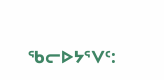ᖃᓕᐅᔭᕐᐯᑦ: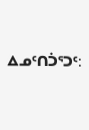ᐃᓄᑦᑎᑑᕐᑐᑦ: